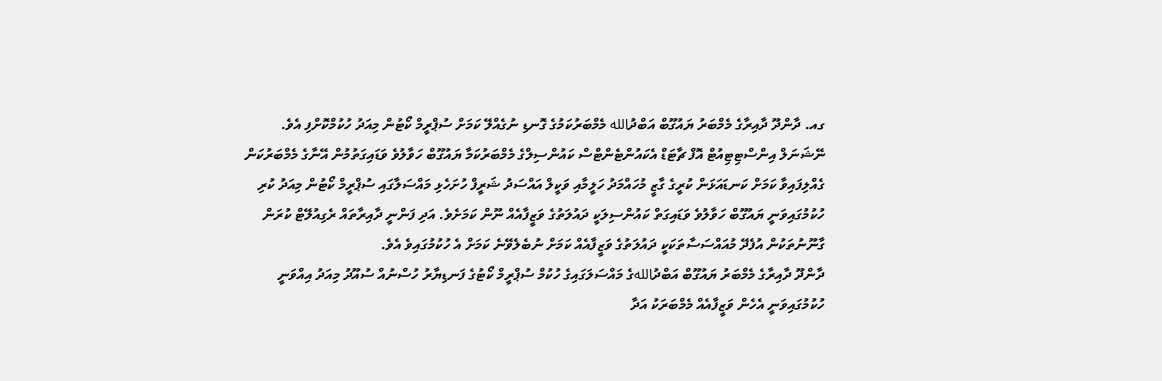ގއ. ދާންދޫ ދާއިރާގެ މެމްބަރު ޔައުގޫބް އަބްދުالله މެމްބަރުކަމުގެ ގޮނޑި ނުގެއްލޭ ކަމަށް ސުޕްރީމް ކޯޓުން މިއަދު ހުކުމްކޮށްފި އެވެ.
ނޭޝަނަލް އިންސްޓިޓިއުޓް އޮފް ޗާޓަޑް އެކައުންޓެންޓްސް ކައުންސިލްގެ މެމްބަރުކަމާ ޔައުގޫބް ހަވާލުވެ ވަޑައިގަތުމުން އޭނާގެ މެމްބަރުކަން ގެއްލިފައިވާ ކަމަށް ކަނޑައަޅަން ކުރީގެ ގާޒީ މުހައްމަދު ހަލީމާއި ވަކީލް އައްސަދު ޝަރީފް ހުށަހެޅި މައްސަލާގައި ސުޕްރީމް ކޯޓުން މިއަދު ކުރި ހުކުމުގައިވަނީ ޔައުގޫބް ހަވާލުވެ ވަޑައިގަތް ކައުންސިލަކީ ދައުލަތުގެ ވަޒީފާއެއް ނޫން ކަމަށެވެ. އަދި ފަންނީ ދާއިރާތައް ރެގިއުލޭޓް ކުރަން ގާނޫނުތަކުން އުފެދޭ މުއައްސަސާތަކަކީ ދައުލަތުގެ ވަޒީފާއެއް ކަމަށް ނުބެލެވޭނެ ކަމަށް އެ ހުކުމުގައިވެ އެވެ.
ދާންދޫ ދާއިރާގެ މެމްބަރު ޔައުގޫބް އަބްދުاللهގެ މައްސަލަގައިގެ ހުކުމް ސުޕްރީމް ކޯޓުގެ ފަނޑިޔާރު ހުސްނުއް ސުއޫދު މިއަދު އިއްވަނީ
ހުކުމުގައިވަނީ އެހެން ވަޒީފާއެއް މެމްބަރަކު އަދާ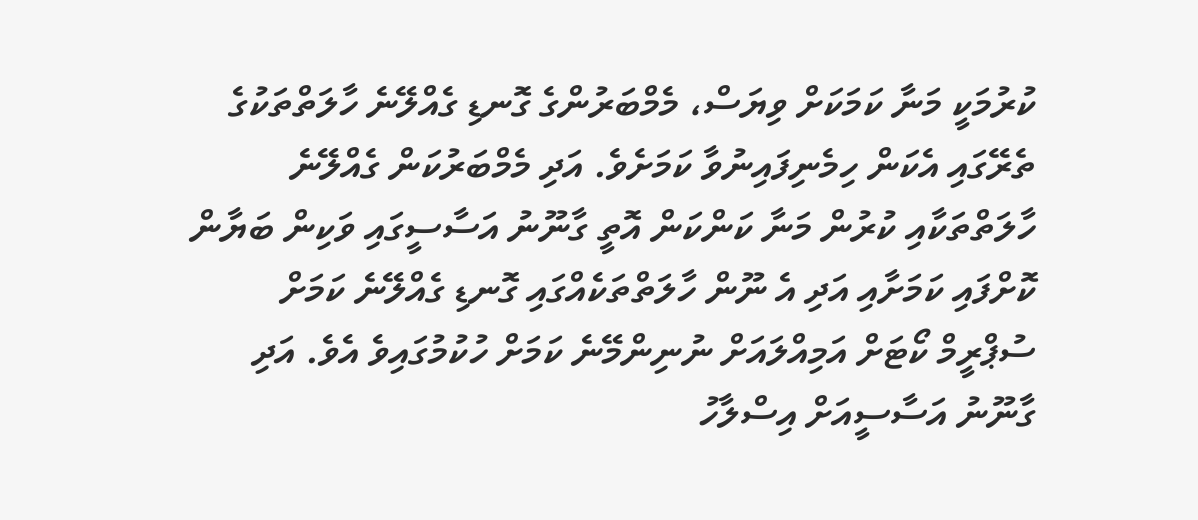ކުރުމަކީ މަނާ ކަމަކަށް ވިޔަސް، މެމްބަރުންގެ ގޮނޑި ގެއްލޭނެ ހާލަތްތަކުގެ ތެރޭގައި އެކަން ހިމެނިފައިނުވާ ކަމަށެވެ. އަދި މެމްބަރުކަން ގެއްލޭނެ ހާލަތްތަކާއި ކުރުން މަނާ ކަންކަން އޮތީ ގާނޫނު އަސާސީގައި ވަކިން ބަޔާން ކޮށްފައި ކަމަށާއި އަދި އެ ނޫން ހާލަތްތަކެއްގައި ގޮނޑި ގެއްލޭނެ ކަމަށް ސުޕްރީމް ކޯޓަށް އަމިއްލައަށް ނުނިންމޭނެ ކަމަށް ހުކުމުގައިވެ އެވެ. އަދި ގާނޫނު އަސާސީއަށް އިސްލާހު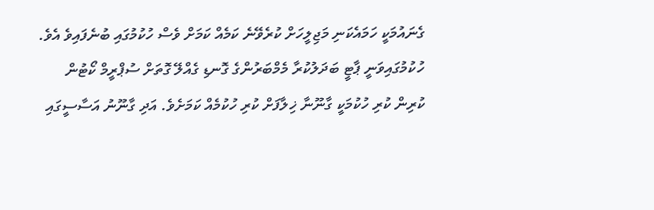ގެނައުމަކީ ހަމައެކަނި މަޖިލީހަށް ކުރެވޭނެ ކަމެއް ކަމަށް ވެސް ހުކުމުގައި ބުނެފައިވެ އެވެ.
ހުކުމުގައިވަނީ ޕާޓީ ބަދަލުކުރާ މެމްބަރުންގެ ގޮނޑި ގެއްލޭ ގޮތަށް ސުޕްރީމް ކޯޓުން ކުރިން ކުރި ހުކުމަކީ ގާނޫނާ ޚިލާފަށް ކުރި ހުކުމެއް ކަމަށެވެ. އަދި ގާނޫނު އަސާސީގައި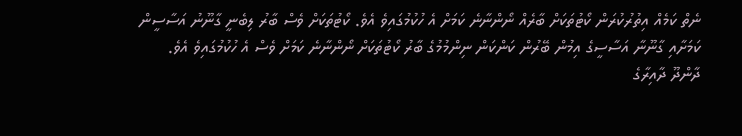ނެތް ކަމެއް އިތުރުކުރަން ކޯޓުތަކަށް ބާރެއް ނޯންނާނެ ކަމަށް އެ ހުކުމުގައިވެ އެވެ. ކޯޓުތަކަށް ވެސް ބާރު ލިބެނީ ގާނޫނު އަސާސީން ކަމަށާއި ގާނޫނާ އަސާސީގެ އިމުން ބޭރުން ކަންކަން ނިންމުމުގެ ބާރު ކޯޓުތަކަށް ނޯންނާނެ ކަމަށް ވެސް އެ ހުކުމުގައިވެ އެވެ.
ދާންދޫ ދާއިރާގެ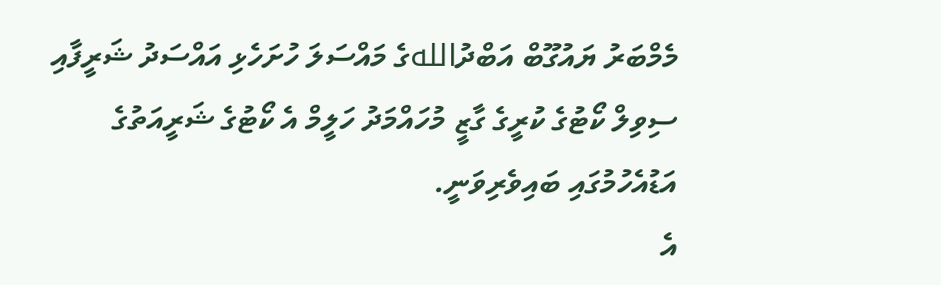މެމްބަރު ޔައުގޫބް އަބްދުاللهގެ މައްސަލަ ހުށަހެޅި އައްސަދު ޝަރީފާއި ސިވިލް ކޯޓުގެ ކުރީގެ ގާޒީ މުހައްމަދު ހަލީމް އެ ކޯޓުގެ ޝަރީއަތުގެ އަޑުއެހުމުގައި ބައިވެރިވަނީ.
އެ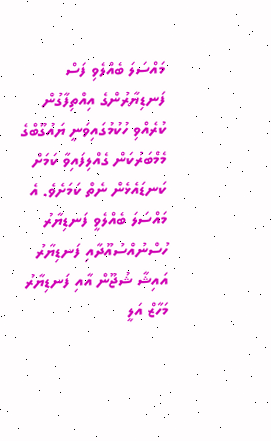މައްސަލަ ބެއްލެވި ފަސް ފަނޑިޔާރުންގެ އިއްތިފާގުން ކުރެއްވި ހުކުމުގައިވަނީ ޔައުގޫބްގެ މެމްބަރުކަން ގެއްލިފައިވާ ކަމަށް ކަނޑައެޅެން ނެތް ކަމަށެވެ. އެ މައްސަލަ ބެއްލެވީ ފަނޑިޔާރު ހުސްނުއްސުއޫދާއި ފަނޑިޔާރު އައިޝާ ޝުޖޫން އާއި ފަނޑިޔާރު މަހާޒް އަލީ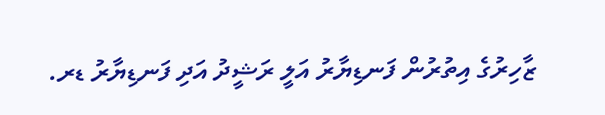ޒާހިރުގެ އިތުރުން ފަނޑިޔާރު އަލީ ރަޝީދު އަދި ފަނޑިޔާރު ޑރ.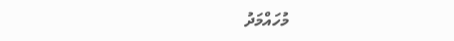މުހައްމަދު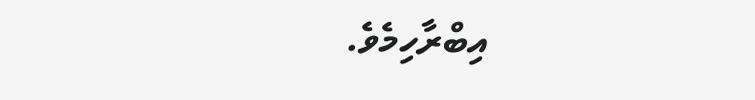އިބްރާހިމެވެ.